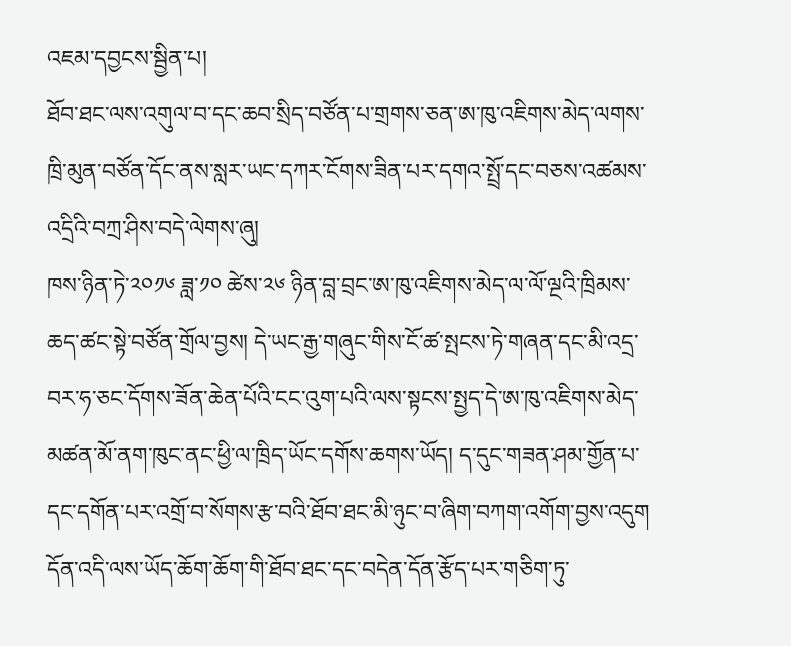འཇམ་དབྱངས་སྦྱིན་པ།
ཐོབ་ཐང་ལས་འགུལ་བ་དང་ཆབ་སྲིད་བཙོན་པ་གྲགས་ཅན་ཨ་ཁུ་འཇིགས་མེད་ལགས་ཁྲི་མུན་བཙོན་དོང་ནས་སླར་ཡང་དཀར་ངོགས་ཟིན་པར་དགའ་སྤྲོ་དང་བཅས་འཚམས་འདྲིའི་བཀྲ་ཤིས་བདེ་ལེགས་ཞུ།
ཁས་ཉིན་ཏེ་༢༠༡༦ ཟླ་༡༠ ཚེས་༢༦ ཉིན་བླ་བྲང་ཨ་ཁུ་འཇིགས་མེད་ལ་ལོ་ལྔའི་ཁྲིམས་ཆད་ཚང་སྟེ་བཙོན་གྲོལ་བྱས། དེ་ཡང་རྒྱ་གཞུང་གིས་ངོ་ཚ་སྤངས་ཏེ་གཞན་དང་མི་འདྲ་བར་ཧ་ཅང་དོགས་ཟོན་ཆེན་པོའི་ངང་འུག་པའི་ལས་སྟངས་སྤྱད་དེ་ཨ་ཁུ་འཇིགས་མེད་མཚན་མོ་ནག་ཁུང་ནང་ཕྱི་ལ་ཁྲིད་ཡོང་དགོས་ཆགས་ཡོད། ད་དུང་གཟན་ཤམ་གྱོན་པ་དང་དགོན་པར་འགྲོ་བ་སོགས་རྩ་བའི་ཐོབ་ཐང་མི་ཉུང་བ་ཞིག་བཀག་འགོག་བྱས་འདུག དོན་འདི་ལས་ཡོད་ཆོག་ཆོག་གི་ཐོབ་ཐང་དང་བདེན་དོན་རྩོད་པར་གཅིག་ཏུ་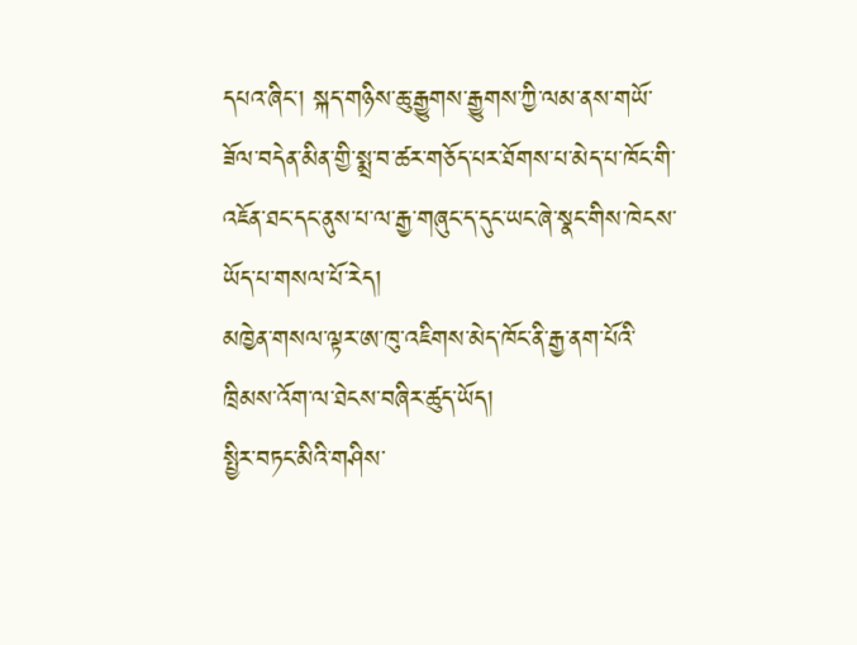དཔའ་ཞིང་། སྐད་གཉིས་ཆུ་རྒྱུགས་རྒྱུགས་ཀྱི་ལམ་ནས་གཡོ་ཟོལ་བདེན་མིན་གྱི་སྨྲ་བ་ཚར་གཅོད་པར་ཐོགས་པ་མེད་པ་ཁོང་གི་འཇོན་ཐང་དང་ནུས་པ་ལ་རྒྱ་གཞུང་ད་དུང་ཡང་ཞེ་སྣང་གིས་ཁེངས་ཡོད་པ་གསལ་པོ་རེད།
མཁྱེན་གསལ་ལྟར་ཨ་ཁུ་འཇིགས་མེད་ཁོང་ནི་རྒྱ་ནག་པོའི་ཁྲིམས་འོག་ལ་ཐེངས་བཞིར་ཚུད་ཡོད།
སྤྱིར་བཏང་མིའི་གཤིས་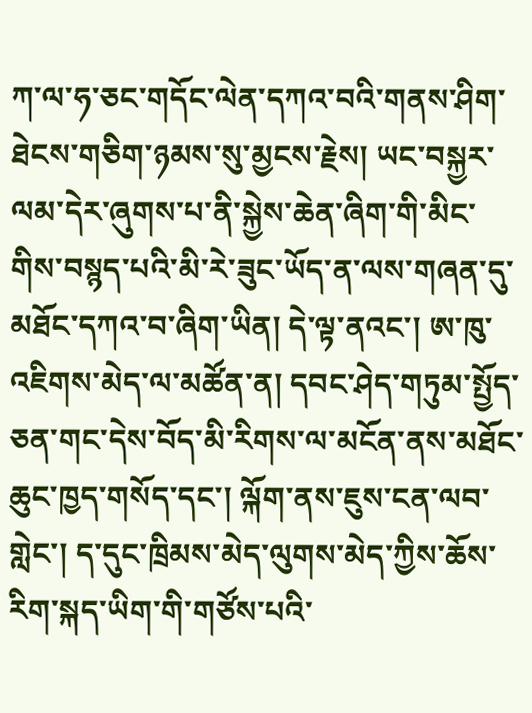ཀ་ལ་ཧ་ཅང་གདོང་ལེན་དཀའ་བའི་གནས་ཤིག་ཐེངས་གཅིག་ཉམས་སུ་མྱངས་རྗེས། ཡང་བསྐྱར་ལམ་དེར་ཞུགས་པ་ནི་སྐྱེས་ཆེན་ཞིག་གི་མིང་གིས་བསྙད་པའི་མི་རེ་ཟུང་ཡོད་ན་ལས་གཞན་དུ་མཐོང་དཀའ་བ་ཞིག་ཡིན། དེ་ལྟ་ནའང་། ཨ་ཁུ་འཇིགས་མེད་ལ་མཚོན་ན། དབང་ཤེད་གཏུམ་སྤྱོད་ཅན་གང་དེས་བོད་མི་རིགས་ལ་མངོན་ནས་མཐོང་ཆུང་ཁྱད་གསོད་དང་། ལྐོག་ནས་ཇུས་ངན་ལབ་གླེང་། ད་དུང་ཁྲིམས་མེད་ལུགས་མེད་ཀྱིས་ཆོས་རིག་སྐད་ཡིག་གི་གཙོས་པའི་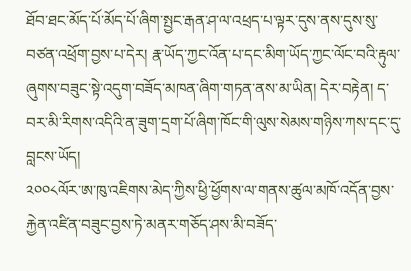ཐོབ་ཐང་མོད་པོ་མོད་པོ་ཞིག་སྤྱང་རྒན་ཤ་ལ་འཕྲད་པ་ལྟར་དུས་ནས་དུས་སུ་བཙན་འཕྲོག་བྱས་པ་དེར། རྣ་ཡོད་ཀྱང་འོན་པ་དང་མིག་ཡོད་ཀྱང་ལོང་བའི་རྟུལ་ཞུགས་བཟུང་སྟེ་འདུག་བཟོད་མཁན་ཞིག་གཏན་ནས་མ་ཡིན། དེར་བརྟེན། ད་བར་མི་རིགས་འདིའི་ན་ཟུག་དྲག་པོ་ཞིག་ཁོང་གི་ལུས་སེམས་གཉིས་ཀས་དང་དུ་བླངས་ཡོད།
༢༠༠༨ལོར་ཨ་ཁུ་འཇིགས་མེད་ཀྱིས་ཕྱི་ཕྱོགས་ལ་གནས་ཚུལ་མཁོ་འདོན་བྱས་རྐྱེན་འཛིན་བཟུང་བྱས་ཏེ་མནར་གཅོད་ཤས་མི་བཟོད་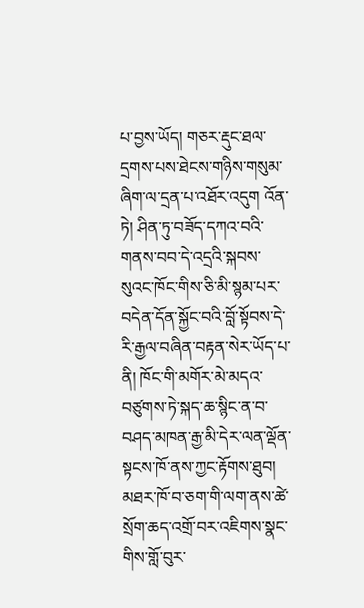པ་བྱས་ཡོད། གཅར་རྡུང་ཐལ་དྲགས་པས་ཐེངས་གཉིས་གསུམ་ཞིག་ལ་དྲན་པ་འཐོར་འདུག འོན་ཏེ། ཤིན་ཏུ་བཟོད་དཀའ་བའི་གནས་བབ་དེ་འདྲའི་སྐབས་སུའང་ཁོང་གིས་ཅི་མི་སྙམ་པར་བདེན་དོན་སྐྱོང་བའི་བློ་སྟོབས་དེ་རི་རྒྱལ་བཞིན་བརྟན་སེར་ཡོད་པ་ནི། ཁོང་གི་མགོར་མེ་མདའ་བཙུགས་ཏེ་སྐད་ཆ་སྙིང་ན་བ་བཤད་མཁན་རྒྱ་མི་དེར་ལན་ལྡོན་སྟངས་ཁོ་ནས་ཀྱང་རྟོགས་ཐུབ། མཐར་ཁོ་བ་ཅག་གི་ལག་ནས་ཚེ་སྲོག་ཆད་འགྲོ་བར་འཇིགས་སྣང་གིས་གློ་བུར་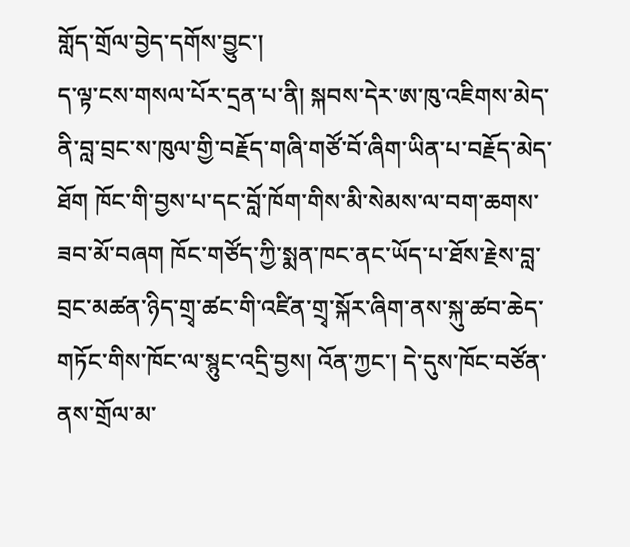གློད་གྲོལ་བྱེད་དགོས་བྱུང་།
ད་ལྟ་ངས་གསལ་པོར་དྲན་པ་ནི། སྐབས་དེར་ཨ་ཁུ་འཇིགས་མེད་ནི་བླ་བྲང་ས་ཁུལ་གྱི་བརྗོད་གཞི་གཙོ་བོ་ཞིག་ཡིན་པ་བརྗོད་མེད་ཐོག ཁོང་གི་བྱས་པ་དང་བློ་ཁོག་གིས་མི་སེམས་ལ་བག་ཆགས་ཟབ་མོ་བཞག ཁོང་གཙོད་ཀྱི་སྨན་ཁང་ནང་ཡོད་པ་ཐོས་རྗེས་བླ་བྲང་མཚན་ཉིད་གྲྭ་ཚང་གི་འཛིན་གྲྭ་སྐོར་ཞིག་ནས་སྐུ་ཚབ་ཆེད་གཏོང་གིས་ཁོང་ལ་སྙུང་འདྲི་བྱས། འོན་ཀྱང་། དེ་དུས་ཁོང་བཙོན་ནས་གྲོལ་མ་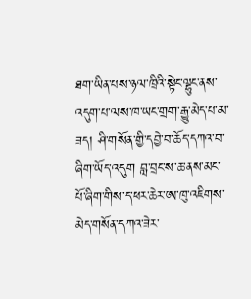ཐག་ཡིན་པས་ཉལ་ཁྲིའི་སྟེང་ལྷུང་ནས་འདུག་པ་ལས་ཁ་ཡང་གྲག་རྒྱུ་མེད་པ་མ་ཟད། ཤི་གསོན་གྱི་དབྱེ་བ་ཆོད་དཀའ་བ་ཞིག་ཡོད་འདུག བླ་བྲང་ས་ཆ་ནས་མང་པོ་ཞིག་གིས་ད་ཕར་ཆེར་ཨ་ཁུ་འཇིགས་མེད་གསོན་དཀའ་ཟེར་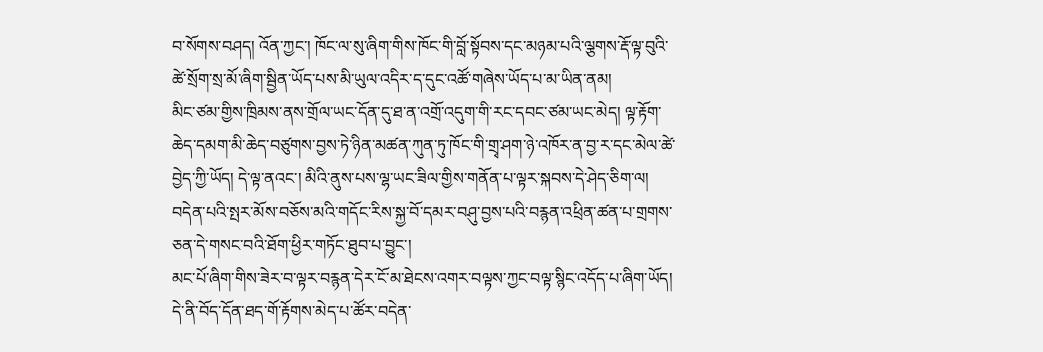བ་སོགས་བཤད། འོན་ཀྱང་། ཁོང་ལ་སུ་ཞིག་གིས་ཁོང་གི་བློ་སྟོབས་དང་མཉམ་པའི་ལྕགས་རྡོ་ལྟ་བུའི་ཚེ་སྲོག་སྲ་མོ་ཞིག་སྦྱིན་ཡོད་པས་མི་ཡུལ་འདིར་ད་དུང་འཚོ་གཞེས་ཡོད་པ་མ་ཡིན་ནམ།
མིང་ཙམ་གྱིས་ཁྲིམས་ནས་གྲོལ་ཡང་དོན་དུ་ཐ་ན་འགྲོ་འདུག་གི་རང་དབང་ཙམ་ཡང་མེད། ལྟ་རྟོག་ཆེད་དམག་མི་ཆེད་བཙུགས་བྱས་ཏེ་ཉིན་མཚན་ཀུན་ཏུ་ཁོང་གི་གྲྭ་ཤག་ཉེ་འཁོར་ན་བྱ་ར་དང་མེལ་ཚེ་བྱེད་ཀྱི་ཡོད། དེ་ལྟ་ནའང་། མིའི་ནུས་པས་ལྷ་ཡང་ཟིལ་གྱིས་གནོན་པ་ལྟར་སྐབས་དེ་ཤེད་ཅིག་ལ། བདེན་པའི་སྤར་མོས་བཅོས་མའི་གདོང་རིས་སྐྱ་བོ་དམར་བཤུ་བྱས་པའི་བརྙན་འཕྲིན་ཚན་པ་གྲགས་ཅན་དེ་གསང་བའི་ཐོག་ཕྱིར་གཏོང་ཐུབ་པ་བྱུང་།
མང་པོ་ཞིག་གིས་ཟེར་བ་ལྟར་བརྙན་དེར་ངོ་མ་ཐེངས་འགར་བལྟས་ཀྱང་བལྟ་སྙིང་འདོད་པ་ཞིག་ཡོད། དེ་ནི་བོད་དོན་ཐད་གོ་རྟོགས་མེད་པ་ཚོར་བདེན་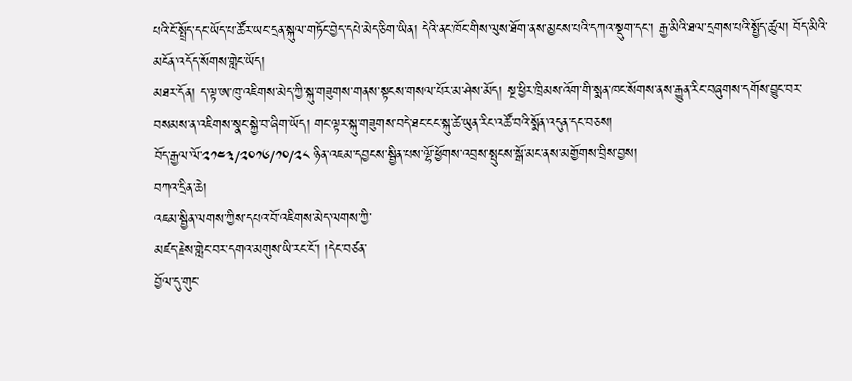པའི་ངོ་སྤྲོད་དང་ཡོད་པ་ཚོར་ཡང་དྲན་སྐུལ་གཏོང་བྱེད་དཔེ་མེད་ཅིག་ཡིན། དེའི་ནང་ཁོང་གིས་ལུས་ཐོག་ནས་མྱངས་པའི་དཀའ་སྡུག་དང་། རྒྱ་མིའི་ཐལ་དྲགས་པའི་སྤྱོད་ཚུལ། བོད་མིའི་མངོན་འདོད་སོགས་གླེང་ཡོད།
མཐར་དོན། ད་ལྟ་ཨ་ཁུ་འཇིགས་མེད་ཀྱི་སྐུ་གཟུགས་གནས་སྟངས་གསལ་པོར་མ་ཤེས་མོད། སྔ་ཕྱིར་ཁྲིམས་འོག་གི་སྨན་ཁང་སོགས་ནས་རྒྱུན་རིང་བཞུགས་དགོས་བྱུང་བར་བསམས་ན་འཇིགས་སྣང་སྐྱེ་བ་ཞིག་ཡོད། གང་ལྟར་སྐུ་གཟུགས་བདེ་ཐང་ངང་སྐུ་ཚེ་ཡུན་རིང་འཚོ་བའི་སྨོན་འདུན་དང་བཅས།
བོད་རྒྱལ་ལོ་༢༡༤༣/༢༠༡༦/༡༠/༢༨ ཉིན་འཇམ་དབྱངས་སྦྱིན་པས་ལྷོ་ཕྱོགས་འབྲས་སྤུངས་སྒོ་མང་ནས་མགྱོགས་བྲིས་བྱས།
བཀའ་དྲིན་ཆེ།
འཇམ་སྦྱིན་ལགས་ཀྱིས་དཔའ་བོ་འཇིགས་མེད་ལགས་ཀྱི་
མཛད་རྗེས་གླེང་བར་དགའ་མགུས་ཡི་རང་ངོ་། །དེང་བཙན་
བྱོལ་དུ་གུང་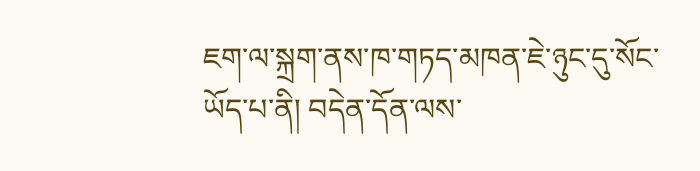ཇག་ལ་སྐྲག་ནས་ཁ་གཏད་མཁན་ཇེ་ཉུང་དུ་སོང་
ཡོད་པ་ནི། བདེན་དོན་ལས་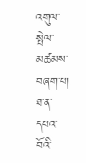འགུལ་སྤེལ་མཚམས་བཞག་པ།
ཐ་ན་དཔའ་བོའི་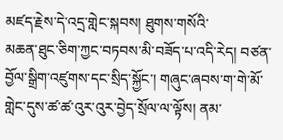མཛད་རྗེས་དེ་འདྲ་གླེང་སྐབས། ཐུགས་གསོའི་
མཆན་ཐུང་ཅིག་ཀྱང་བཏབས་མི་བཟོད་པ་འདི་རེད། བཙན་
བྱོལ་སྒྲིག་འཛུགས་དང་སྲིད་སྐྱོང་། གཞུང་ཞབས་ག་གེ་མོ་
གླེང་དུས་ཚ་ཚ་འུར་འུར་བྱེད་སྲོལ་ལ་ལྟོས། ནམ་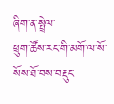ཞིག་ན་སྤྲེལ་
ཕྲུག་ཚོས་རང་གི་མགོ་ལ་སོ་སོས་ཐོ་བས་བརྡུང་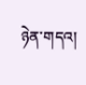ཉེན་གདའ།